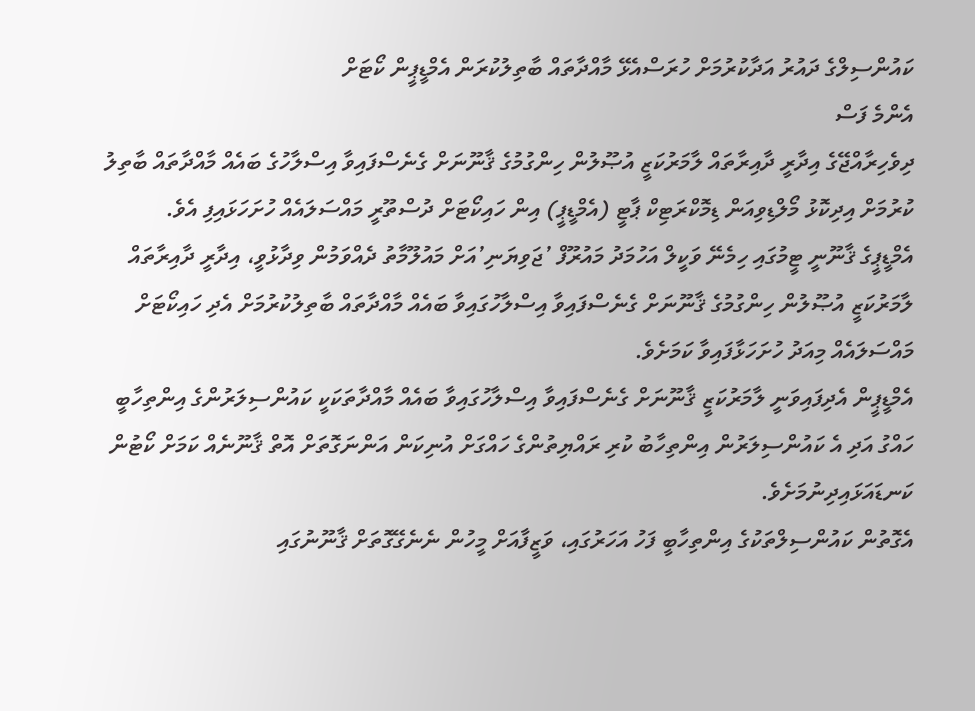ކައުންސިލްގެ ދައުރު އަދާކުރުމަށް ހުރަސްއެޅޭ މާއްދާތައް ބާތިލުކުރަން އެމްޑީޕީން ކޯޓަށް
އެންމެ ފަސް
ދިވެހިރާއްޖޭގެ އިދާރީ ދާއިރާތައް ލާމަރުކަޒީ އުޞޫލުން ހިންގުމުގެ ޤާނޫނަށް ގެނެސްފައިވާ އިސްލާހުގެ ބައެއް މާއްދާތައް ބާތިލު ކުރުމަށް އިދިކޮޅު މޯލްޑިވިއަން ޑިމޮކްރަޓިކް ޕާޓީ (އެމްޑީޕީ) އިން ހައިކޯޓަށް ދުސްތޫރީ މައްސަލައެއް ހުށަހަޅައިފި އެވެ.
އެމްޑީޕީގެ ޤާނޫނީ ޓީމުގައި ހިމެނޭ ވަކީލް އަހުމަދު މައުރޫފް ’ޖަވިޔަނި’އަށް މައުލޫމާތު ދެއްވަމުން ވިދާޅުވީ، އިދާރީ ދާއިރާތައް ލާމަރުކަޒީ އުޞޫލުން ހިންގުމުގެ ޤާނޫނަށް ގެނެސްފައިވާ އިސްލާހުގައިވާ ބައެއް މާއްދާތައް ބާތިލުކުރުމަށް އެދި ހައިކޯޓަށް މައްސަލައެއް މިއަދު ހުށަހަޅާފައިވާ ކަމަށެވެ.
އެމްޑީޕީން އެދިފައިވަނީ ލާމަރުކަޒީ ޤާނޫނަށް ގެނެސްފައިވާ އިސްލާހުގައިވާ ބައެއް މާއްދާތަކަކީ ކައުންސިލަރުންގެ އިންތިހާބީ ހައްގު އަދި އެ ކައުންސިލަރުން އިންތިހާބު ކުރި ރައްޔިތުންގެ ހައްގަށް އުނިކަން އަންނަގޮތަށް އޮތް ޤާނޫނެއް ކަމަށް ކޯޓުން ކަނޑައަޅައިދިނުމަށެވެ.
އެގޮތުން ކައުންސިލްތަކުގެ އިންތިހާބީ ފަހު އަހަރުގައި، ވަޒީފާއަށް މީހުން ނެނެގޭގޮތަށް ޤާނޫނުގައި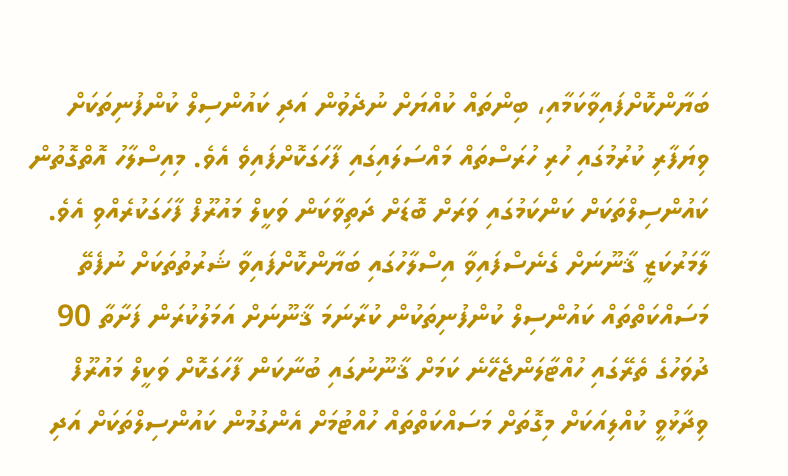ބަޔާންކޮށްފައިވާކަމާއި، ބިންތައް ކުއްޔަށް ނުދެވުން އަދި ކައުންސިލް ކުންފުނިތަކަށް ވިޔަފާރި ކުރުމުގައި ހުރި ހުރަސްތައް މައްސަލައިގައި ފާހަގަކޮށްފައިވެ އެވެ. މިއިސްލާހު އޮތްގޮތުން ކައުންސިލްތަކަށް ކަންކަމުގައި ވަރަށް ބޮޑަށް ދަތިވާކަން ވަކީލް މައުރޫފް ފާހަގަކުރެއްވި އެވެ.
ލާމަރުކަޒީ ޤާނޫނަށް ގެނެސްފައިވާ އިސްލާހުގައި ބަޔާންކޮށްފައިވާ ޝަރުތުތަކަށް ނުފެތޭ މަސައްކަތްތައް ކައުންސިލް ކުންފުނިތަކުން ކުރާނަމަ ޤާނޫނަށް އަމަލުކުރަން ފަށާތާ 90 ދުވަހުގެ ތެރޭގައި ހުއްޓާލަންޖެހޭނެ ކަމަށް ޤާނޫނުގައި ބުނާކަން ފާހަގަކޮށް ވަކީލް މައުރޫފް ވިދާޅުވީ ކުއްލިއަކަށް މިގޮތަށް މަސައްކަތްތައް ހުއްޓުމަށް އެންގުމުން ކައުންސިލްތަކަށް އަދި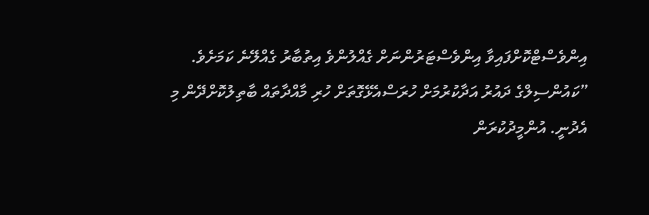އިންވެސްޓްކޮށްފައިވާ އިންވެސްޓަރުންނަށް ގެއްލުންވެ އިތުބާރު ގެއްލޭނެ ކަމަށެވެ.
”ކައުންސިލްގެ ދައުރު އަދާކުރުމަށް ހުރަސްއެޅޭގޮތަށް ހުރި މާއްދާތައް ބާތިލުކޮށްދޭން މި އެދުނީ. އުންމީދުކުރަން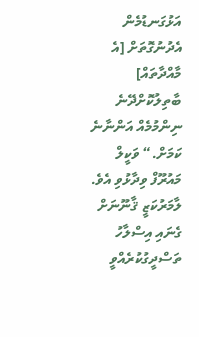އަޅުގަނޑުމެން އެދުނުގޮތަށް [އެ މާއްދާތައް] ބާތިލުކޮށްދޭނެ ނިންމުމެއް އަންނާނެ ކަމަށް.“ ވަކީލް މައުރޫފް ވިދާޅުވި އެވެ.
ލާމަރުކަޒީ ޤާނޫނަށް ގެނައި އިސްލާހު ތަސްދީގުކުރެއްވީ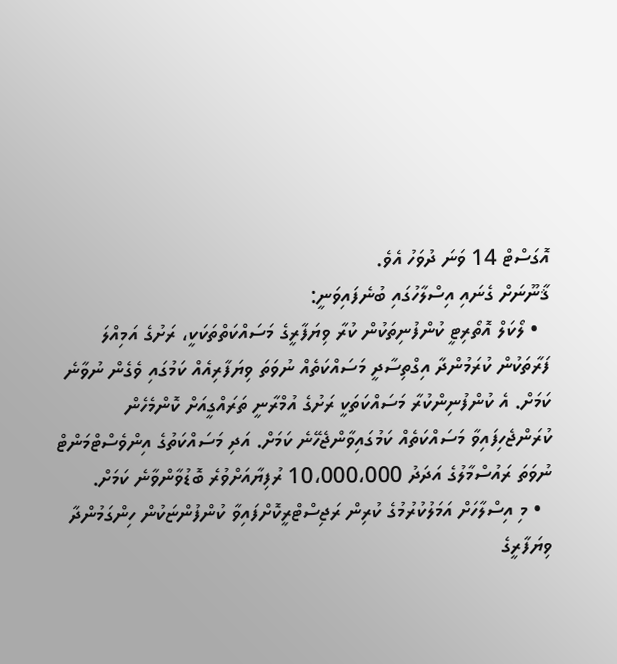އޮގަސްޓް 14 ވަނަ ދުވަހު އެވެ.
ޤާނޫނަށް ގެނައި އިސްލާހުގައި ބުނެފައިވަނީ:
  • ލޯކަލް އޮތޯރިޓީ ކުންފުނިތަކުން ކުރާ ވިޔަފާރީގެ މަސައްކަތްތަކަކީ، ރަށުގެ އަމިއްލަ ފަރާތަކުން ކުރަމުންދާ އިގްތިސާދީ މަސައްކަތެއް ނުވަތަ ވިޔަފާރިއެއް ކަމުގައި ވެގެން ނުވާނެ ކަމަށް. އެ ކުންފުނިންކުރާ މަސައްކަތަކީ ރަށުގެ އުމްރާނީ ތަރައްގީއަށް ކޮންމެހެން ކުރަންޖެހިފައިވާ މަސައްކަތެއް ކަމުގައިވާންޖެހޭނެ ކަމަށް. އަދި މަސައްކަތުގެ އިންވެސްޓްމަންޓް ނުވަތަ ރައުސްމާލުގެ އަދަދު 10،000،000 ރުފިޔާއަށްވުރެ ބޮޑުވާންވާނެ ކަމަށް.
  • މި އިސްލާހަށް އަމަލުކުރުމުގެ ކުރިން ރަޖިސްޓްރީކޮށްފައިވާ ކުންފުންޏަކުން ހިންގަމުންދާ ވިޔަފާރީގެ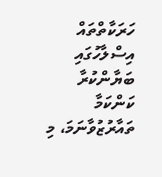ހަރަކާތްތައް އިސްލާހުގައި ބަޔާންކުރާ ކަންކަމާ ތައާރުޒުވާނަމަ، މި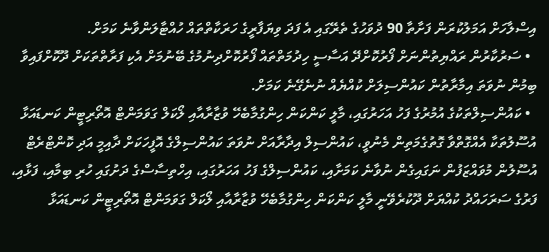އިސްލާހަށް އަމަލުކުރަން ފަށާތާ 90 ދުވަހުގެ ތެރޭގައި އެ ފަދަ ވިޔަފާރީގެ ހަރަކާތްތައް ހުއްޓާލަންވާނެ ކަމަށް.
  • ސަރުކާރުން ރައްޔިތުންނަށް ފޯރުކޮށްދޭ އަސާސީ ހިދުމަތްތައް ފޯރުކޮށްދިނުމުގެ ބޭނުމަށް އެކި ފަރާތްތަކަށް ދޫކޮށްފައިވާ ބިމުން ނުވަތަ އިމާރާތުން ކައުންސިލަށް ކުއްޔެއް ނުނެގޭނެ ކަމަށް.
  • ކައުންސިލްތަކުގެ އުމުރުގެ ފަހު އަހަރުގައި، މާލީ ކަންކަން ހިންގުމާބެހޭ ވުޒާރާއާއި ލޯކަލް ގަވަމަންޓް އޮތޯރިޓީން ކަނޑައަޅާ އުސޫލުތަކާ އެއްގޮތްވާ ގޮތުގެމަތިން މެނުވީ، ކައުންސިލް އިދާރާއަށް ނުވަތަ ކައުންސިލްގެ އޮފީހަކަށް ދާއިމީ އަދި ކޮންޓްރެޓް އުސޫލުން މުވައްޒަފުން ނަގައިގެން ނުވާނެ ކަމަށާއި، ކައުންސިލްގެ ފަހު އަހަރުގައި، އިހްތިސާސްގެ ދަށުގައި ހުރި ބިމާއި، ފަޅާއި، ފަރުގެ ސަރަހައްދު ކުއްޔަށް ދޫކުރެވޭނީ މާލީ ކަންކަން ހިންގުމާބެހޭ ވުޒާރާއާއި ލޯކަލް ގަވަމަންޓް އޮތޯރިޓީން ކަނޑައަޅާ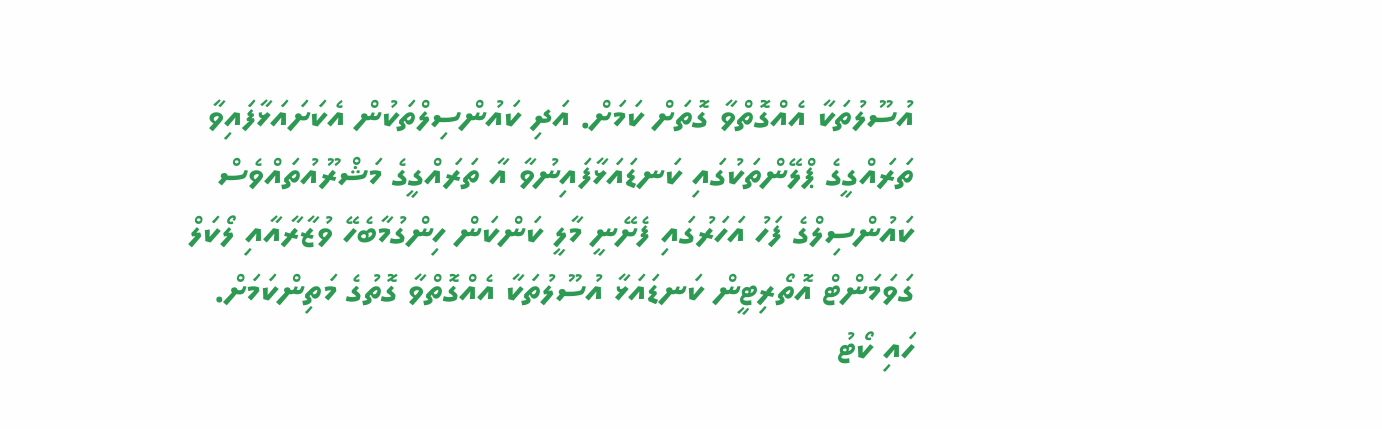އުސޫލުތަކާ އެއްގޮތްވާ ގޮތަށް ކަމަށް. އަދި ކައުންސިލްތަކުން އެކަށައަޅާފައިވާ ތަރައްގީގެ ޕްލޭންތަކުގައި ކަނޑައަޅާފައިނުވާ އާ ތަރައްގީގެ މަޝްރޫއުތައްވެސް ކައުންސިލްގެ ފަހު އަހަރުގައި ފެށޭނީ މާލީ ކަންކަން ހިންގުމާބެހޭ ވުޒާރާއާއި ލޯކަލް ގަވަމަންޓް އޮތޯރިޓީން ކަނޑައަޅާ އުސޫލުތަކާ އެއްގޮތްވާ ގޮތުގެ މަތިންކަމަށް.
ހައި ކޯޓު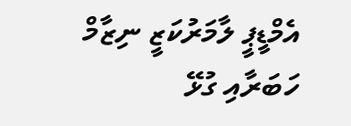އެމްޑީޕީ ލާމަރުކަޒީ ނިޒާމް
ހަބަރާއި ގުޅޭ